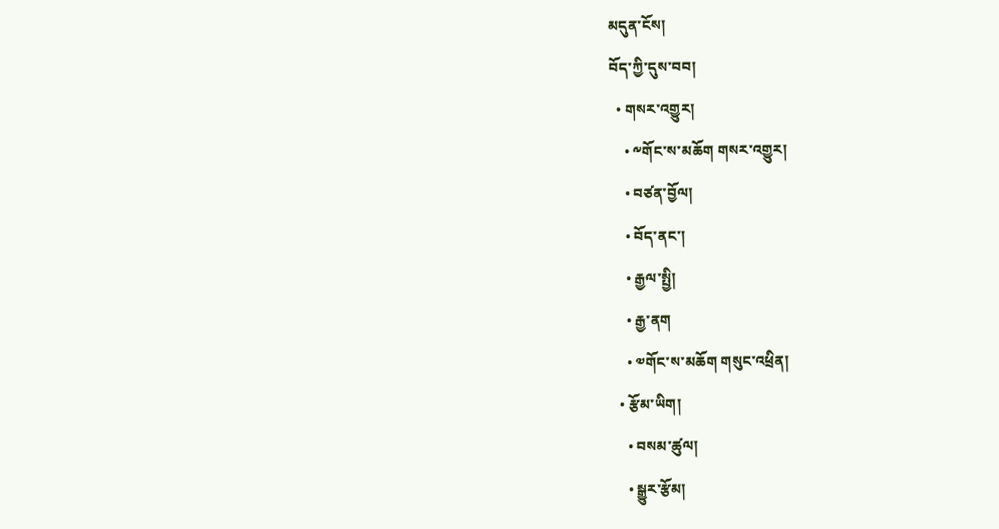མདུན་ངོས།
བོད་ཀྱི་དུས་བབ།
  • གསར་འགྱུར།
    • ༸གོང་ས་མཆོག གསར་འགྱུར།
    • བཙན་བྱོལ།
    • བོད་ནང་།
    • རྒྱལ་སྤྱི།
    • རྒྱ་ནག
    • ༧གོང་ས་མཆོག གསུང་འཕྲིན།
  • རྩོམ་ཡིག།
    • བསམ་ཚུལ།
    • སྒྱུར་རྩོམ།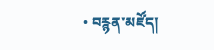• བརྙན་མཛོད།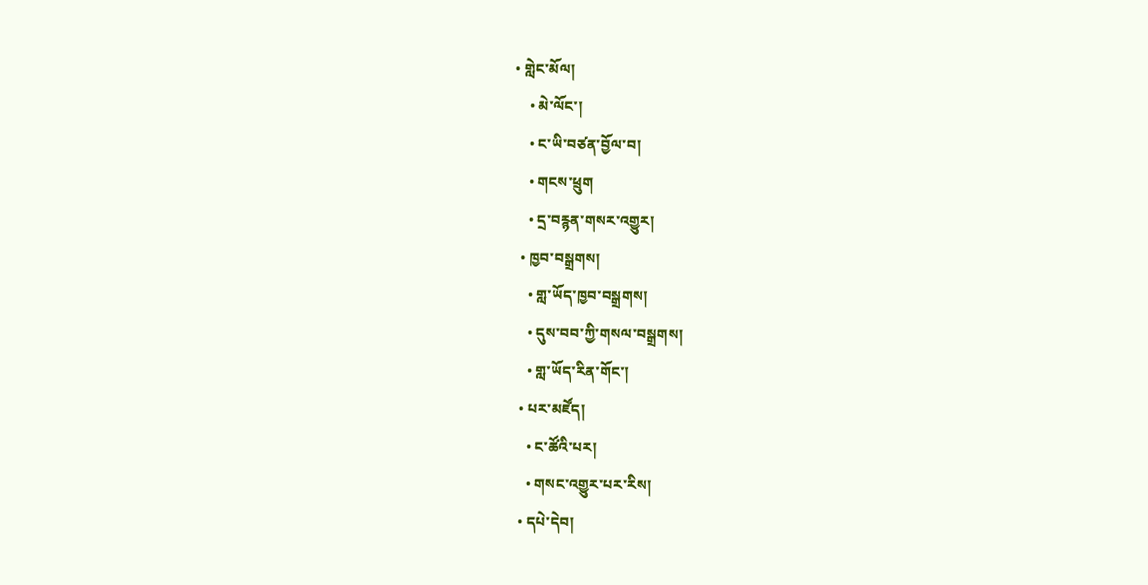• གླེང་མོལ།
    • མེ་ལོང་།
    • ང་ཡི་བཙན་བྱོལ་བ།
    • གངས་ཕྲུག
    • དྲ་བརྙན་གསར་འགྱུར།
  • ཁྱབ་བསྒྲགས།
    • གླ་ཡོད་ཁྱབ་བསྒྲགས།
    • དུས་བབ་ཀྱི་གསལ་བསྒྲགས།
    • གླ་ཡོད་རིན་གོང་།
  • པར་མཛོད།
    • ང་ཚོའི་པར།
    • གསང་འགྱུར་པར་རིས།
  • དཔེ་དེབ།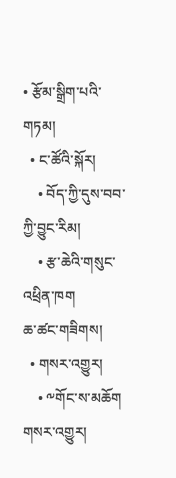• རྩོམ་སྒྲིག་པའི་གཏམ།
  • ང་ཚོའི་སྐོར།
    • བོད་ཀྱི་དུས་བབ་ཀྱི་བྱུང་རིམ།
    • རྩ་ཆེའི་གསུང་འཕྲིན་ཁག
ཆ་ཚང་གཟིགས།
  • གསར་འགྱུར།
    • ༸གོང་ས་མཆོག གསར་འགྱུར།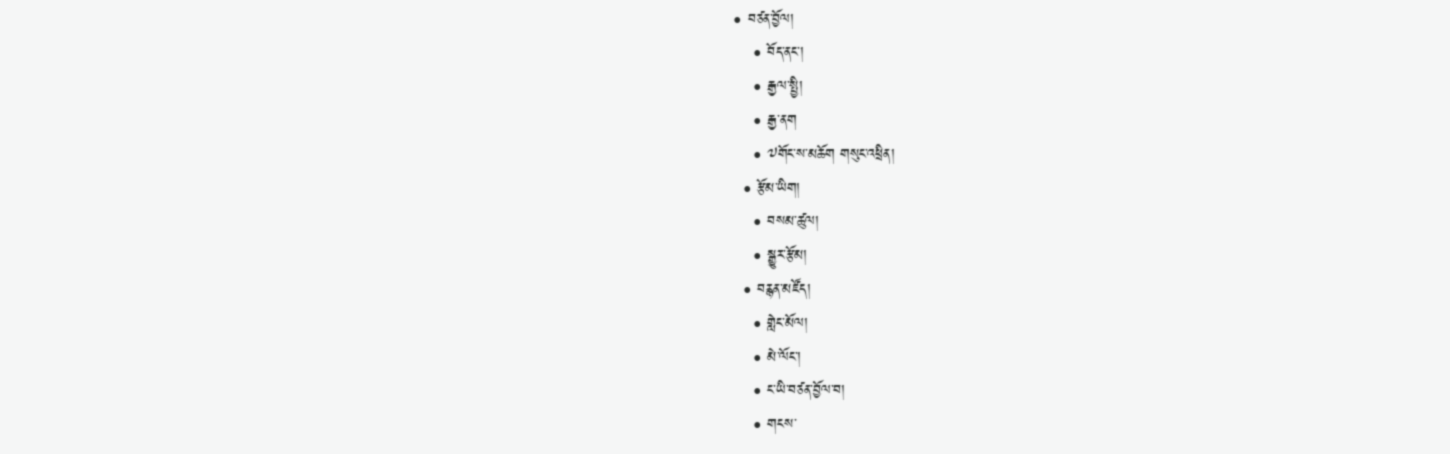• བཙན་བྱོལ།
    • བོད་ནང་།
    • རྒྱལ་སྤྱི།
    • རྒྱ་ནག
    • ༧གོང་ས་མཆོག གསུང་འཕྲིན།
  • རྩོམ་ཡིག།
    • བསམ་ཚུལ།
    • སྒྱུར་རྩོམ།
  • བརྙན་མཛོད།
    • གླེང་མོལ།
    • མེ་ལོང་།
    • ང་ཡི་བཙན་བྱོལ་བ།
    • གངས་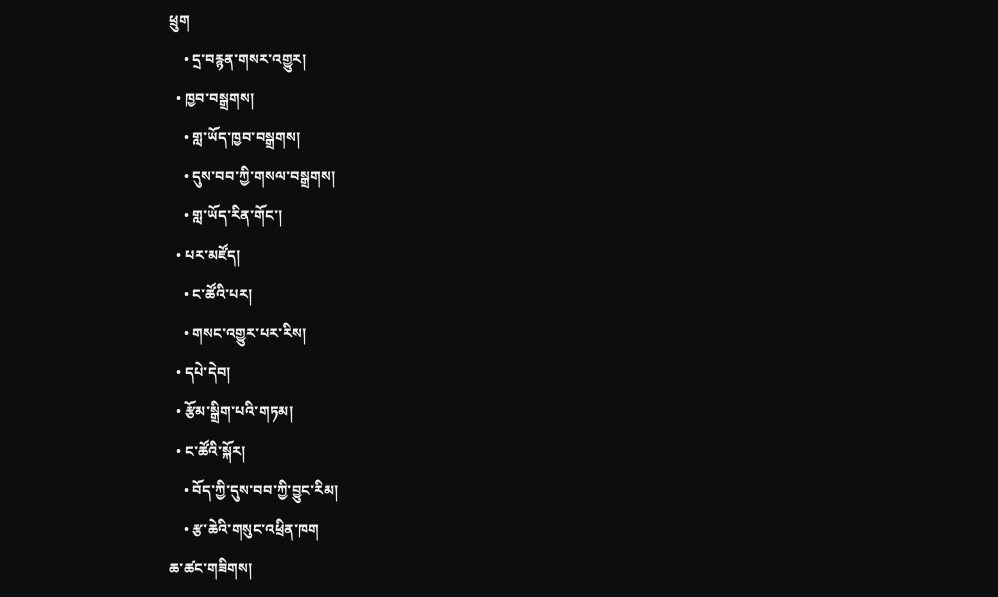ཕྲུག
    • དྲ་བརྙན་གསར་འགྱུར།
  • ཁྱབ་བསྒྲགས།
    • གླ་ཡོད་ཁྱབ་བསྒྲགས།
    • དུས་བབ་ཀྱི་གསལ་བསྒྲགས།
    • གླ་ཡོད་རིན་གོང་།
  • པར་མཛོད།
    • ང་ཚོའི་པར།
    • གསང་འགྱུར་པར་རིས།
  • དཔེ་དེབ།
  • རྩོམ་སྒྲིག་པའི་གཏམ།
  • ང་ཚོའི་སྐོར།
    • བོད་ཀྱི་དུས་བབ་ཀྱི་བྱུང་རིམ།
    • རྩ་ཆེའི་གསུང་འཕྲིན་ཁག
ཆ་ཚང་གཟིགས།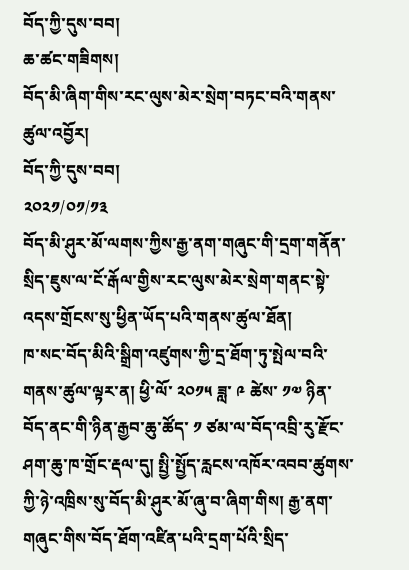བོད་ཀྱི་དུས་བབ།
ཆ་ཚང་གཟིགས།
བོད་མི་ཞིག་གིས་རང་ལུས་མེར་སྲེག་བཏང་བའི་གནས་ཚུལ་འབྱོར།
བོད་ཀྱི་དུས་བབ།
༢༠༢༡/༠༡/༡༣
བོད་མི་ཤུར་མོ་ལགས་ཀྱིས་རྒྱ་ནག་གཞུང་གི་དྲག་གནོན་སྲིད་ཇུས་ལ་ངོ་རྒོལ་གྱིས་རང་ལུས་མེར་སྲེག་གནང་སྟེ་འདས་གྲོངས་སུ་ཕྱིན་ཡོད་པའི་གནས་ཚུལ་ཐོན།
ཁ་སང་བོད་མིའི་སྒྲིག་འཛུགས་ཀྱི་དྲ་ཐོག་ཏུ་སྤེལ་བའི་གནས་ཚུལ་ལྟར་ན། ཕྱི་ལོ་ ༢༠༡༥ ཟླ་ ༩ ཚེས་ ༡༧ ཉིན་བོད་ནང་གི་ཉིན་རྒྱབ་ཆུ་ཚོད་ ༡ ཙམ་ལ་བོད་འབྲི་རུ་རྫོང་ཤག་ཆུ་ཁ་གྲོང་རྡལ་དུ། སྤྱི་སྤྱོད་རླངས་འཁོར་འབབ་ཚུགས་ཀྱི་ཉེ་འཁྲིས་སུ་བོད་མི་ཤུར་མོ་ཞུ་བ་ཞིག་གིས། རྒྱ་ནག་གཞུང་གིས་བོད་ཐོག་འཛིན་པའི་དྲག་པོའི་སྲིད་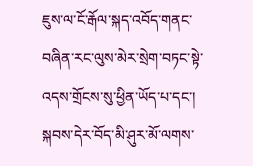ཇུས་ལ་ངོ་རྒོལ་སྐད་འབོད་གནང་བཞིན་རང་ལུས་མེར་སྲེག་བཏང་སྟེ་འདས་གྲོངས་སུ་ཕྱིན་ཡོད་པ་དང་། སྐབས་དེར་བོད་མི་ཤུར་མོ་ལགས་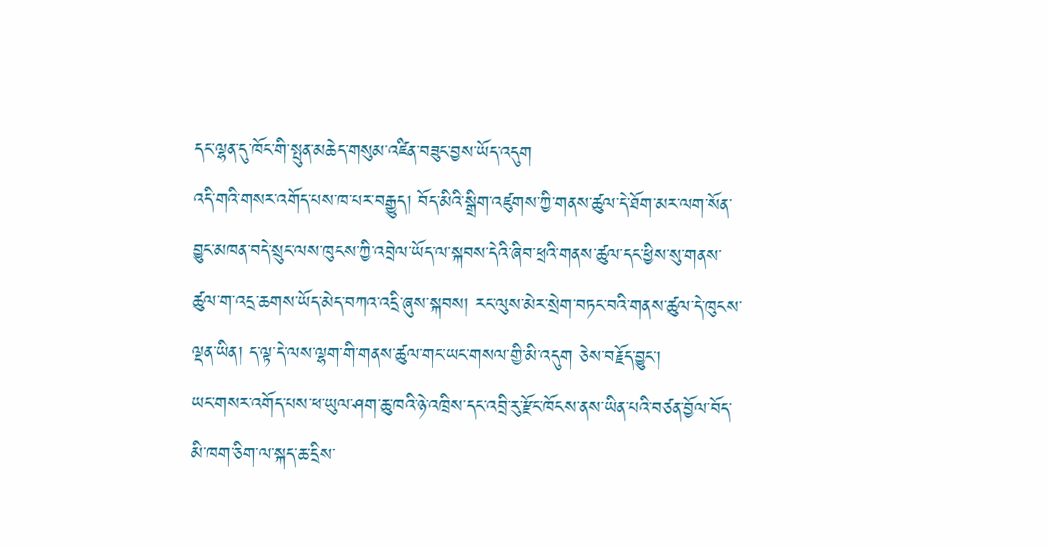དང་ལྷན་དུ་ཁོང་གི་སྤུན་མཆེད་གསུམ་འཛིན་བཟུང་བྱས་ཡོད་འདུག
འདི་གའི་གསར་འགོད་པས་ཁ་པར་བརྒྱུད། བོད་མིའི་སྒྲིག་འཛུགས་ཀྱི་གནས་ཚུལ་དེ་ཐོག་མར་ལག་སོན་བྱུང་མཁན་བདེ་སྲུང་ལས་ཁུངས་ཀྱི་འབྲེལ་ཡོད་ལ་སྐབས་དེའི་ཞིབ་ཕྲའི་གནས་ཚུལ་དང་ཕྱིས་སུ་གནས་ཚུལ་ག་འདྲ་ཆགས་ཡོད་མེད་བཀའ་འདྲི་ཞུས་སྐབས། རང་ལུས་མེར་སྲེག་བཏང་བའི་གནས་ཚུལ་དེ་ཁུངས་ལྡན་ཡིན། ད་ལྟ་དེ་ལས་ལྷག་གི་གནས་ཚུལ་གང་ཡང་གསལ་གྱི་མི་འདུག ཅེས་བརྗོད་བྱུང་།
ཡང་གསར་འགོད་པས་ཕ་ཡུལ་ཤག་ཆུ་ཁའི་ཉེ་འཁྲིས་དང་འབྲི་རུ་རྫོང་ཁོངས་ནས་ཡིན་པའི་བཙན་བྱོལ་བོད་མི་ཁག་ཅིག་ལ་སྐད་ཆ་དྲིས་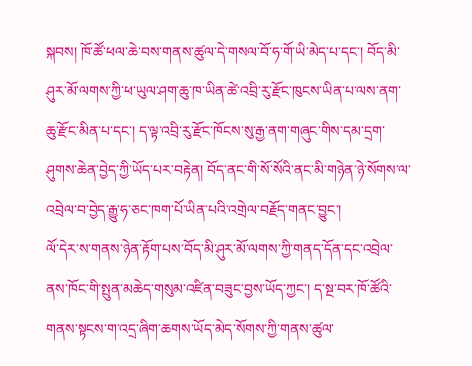སྐབས། ཁོ་ཚོ་ཕལ་ཆེ་བས་གནས་ཚུལ་དེ་གསལ་བོ་ཧ་གོ་ཡི་མེད་པ་དང་། བོད་མི་ཤུར་མོ་ལགས་ཀྱི་ཕ་ཡུལ་ཤག་ཆུ་ཁ་ཡིན་ཚེ་འབྲི་རུ་རྫོང་ཁུངས་ཡིན་པ་ལས་ནག་ཆུ་རྫོང་མིན་པ་དང་། ད་ལྟ་འབྲི་རུ་རྫོང་ཁོངས་སུ་རྒྱ་ནག་གཞུང་གིས་དམ་དྲག་ཤུགས་ཆེན་བྱེད་ཀྱི་ཡོད་པར་བརྟེན། བོད་ནང་གི་སོ་སོའི་ནང་མི་གཉེན་ཉེ་སོགས་ལ་འབྲེལ་བ་བྱེད་རྒྱུ་ཧ་ཅང་ཁག་པོ་ཡིན་པའི་འགྲེལ་བརྗོད་གནང་བྱུང་།
ལོ་དེར་ས་གནས་ཉེན་རྟོག་པས་བོད་མི་ཤུར་མོ་ལགས་ཀྱི་གནད་དོན་དང་འབྲེལ་ནས་ཁོང་གི་སྤུན་མཆེད་གསུམ་འཛིན་བཟུང་བྱས་ཡོད་ཀྱང་། ད་སྔ་བར་ཁོ་ཚོའི་གནས་སྟངས་ག་འདྲ་ཞིག་ཆགས་ཡོད་མེད་སོགས་ཀྱི་གནས་ཚུལ་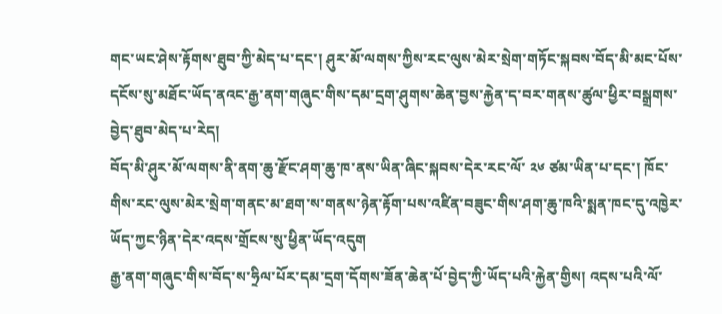གང་ཡང་ཤེས་རྟོགས་ཐུབ་ཀྱི་མེད་པ་དང་། ཤུར་མོ་ལགས་ཀྱིས་རང་ལུས་མེར་སྲེག་གཏོང་སྐབས་བོད་མི་མང་པོས་དངོས་སུ་མཐོང་ཡོད་ནའང་རྒྱ་ནག་གཞུང་གིས་དམ་དྲག་ཤུགས་ཆེན་བྱས་རྐྱེན་ད་བར་གནས་ཚུལ་ཕྱིར་བསྒྲགས་བྱེད་ཐུབ་མེད་པ་རེད།
བོད་མི་ཤུར་མོ་ལགས་ནི་ནག་ཆུ་རྫོང་ཤག་ཆུ་ཁ་ནས་ཡིན་ཞིང་སྐབས་དེར་རང་ལོ་ ༢༦ ཙམ་ཡིན་པ་དང་། ཁོང་གིས་རང་ལུས་མེར་སྲེག་གནང་མ་ཐག་ས་གནས་ཉེན་རྟོག་པས་འཛིན་བཟུང་གིས་ཤག་ཆུ་ཁའི་སྨན་ཁང་དུ་འཁྱེར་ཡོད་ཀྱང་ཉིན་དེར་འདས་གྲོངས་སུ་ཕྱིན་ཡོད་འདུག
རྒྱ་ནག་གཞུང་གིས་བོད་ས་ཧྲིལ་པོར་དམ་དྲག་དོགས་ཟོན་ཆེན་པོ་བྱེད་ཀྱི་ཡོད་པའི་རྐྱེན་གྱིས། འདས་པའི་ལོ་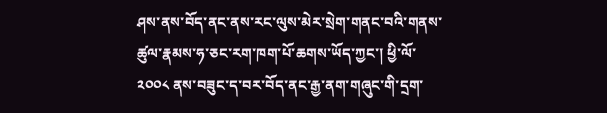ཤས་ནས་བོད་ནང་ནས་རང་ལུས་མེར་སྲེག་གནང་བའི་གནས་ཚུལ་རྣམས་ཧ་ཅང་རག་ཁག་པོ་ཆགས་ཡོད་ཀྱང་། ཕྱི་ལོ་ ༢༠༠༨ ནས་བཟུང་ད་བར་བོད་ནང་རྒྱ་ནག་གཞུང་གི་དྲག་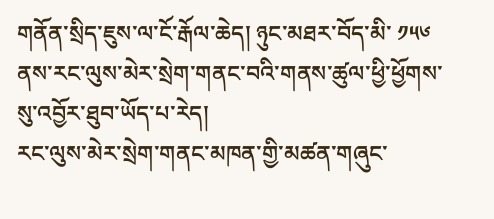གནོན་སྲིད་ཇུས་ལ་ངོ་རྒོལ་ཆེད། ཉུང་མཐར་བོད་མི་ ༡༥༦ ནས་རང་ལུས་མེར་སྲེག་གནང་བའི་གནས་ཚུལ་ཕྱི་ཕྱོགས་སུ་འབྱོར་ཐུབ་ཡོད་པ་རེད།
རང་ལུས་མེར་སྲེག་གནང་མཁན་གྱི་མཚན་གཞུང་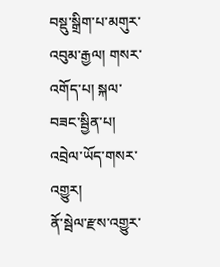བསྡུ་སྒྲིག་པ་མགུར་འབུམ་རྒྱལ། གསར་འགོད་པ། སྐལ་བཟང་སྦྱིན་པ།
འབྲེལ་ཡོད་གསར་འགྱུར།
ནོ་སྦེལ་རྫས་འགྱུར་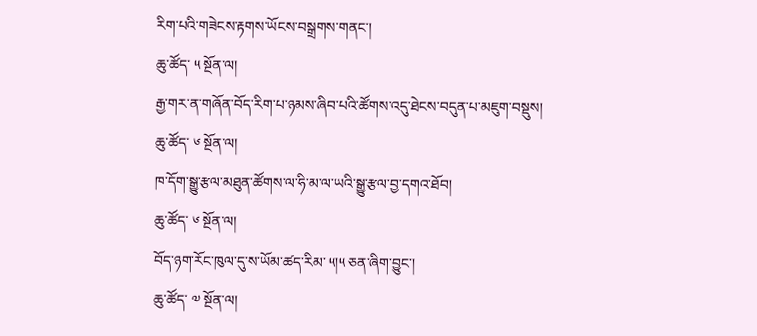རིག་པའི་གཟེངས་རྟགས་ཡོངས་བསྒྲགས་གནང་།
ཆུ་ཚོད་ ༥ སྔོན་ལ།
རྒྱ་གར་ན་གཞོན་བོད་རིག་པ་ཉམས་ཞིབ་པའི་ཚོགས་འདུ་ཐེངས་བདུན་པ་མཇུག་བསྡུས།
ཆུ་ཚོད་ ༦ སྔོན་ལ།
ཁ་དོག་སྒྱུ་རྩལ་མཐུན་ཚོགས་ལ་ཧི་མ་ལ་ཡའི་སྒྱུ་རྩལ་བྱ་དགའ་ཐོབ།
ཆུ་ཚོད་ ༦ སྔོན་ལ།
བོད་ཉག་རོང་ཁུལ་དུ་ས་ཡོམ་ཚད་རིམ་ ༥།༥ ཅན་ཞིག་བྱུང་།
ཆུ་ཚོད་ ༧ སྔོན་ལ།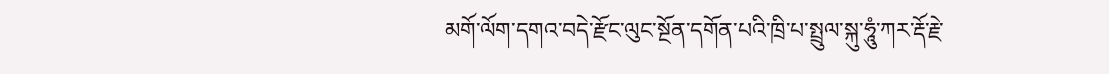མགོ་ལོག་དགའ་བདེ་རྫོང་ལུང་སྔོན་དགོན་པའི་ཁྲི་པ་སྤྲུལ་སྐུ་ཧཱུཾ་ཀར་རྡོ་རྗེ་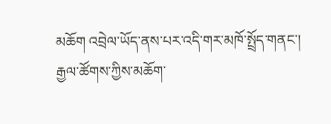མཆོག འབྲེལ་ཡོད་ནས་པར་འདི་གར་མཁོ་སྤྲོད་གནང་།
རྒྱལ་ཚོགས་ཀྱིས་མཆོག་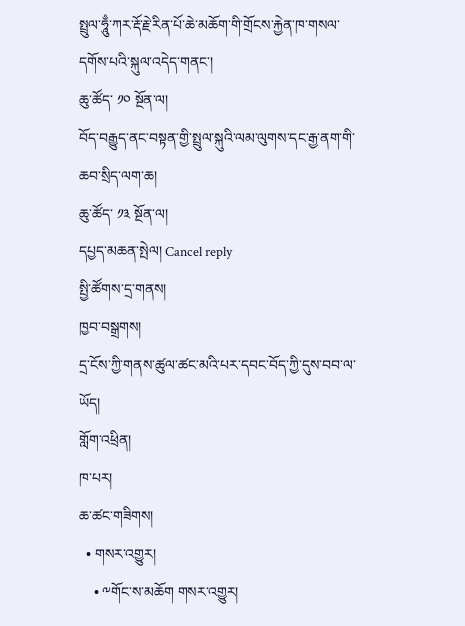སྤྲུལ་ཧཱུྃ་ཀར་རྡོ་རྗེ་རིན་པོ་ཆེ་མཆོག་གི་གྲོངས་རྐྱེན་ཁ་གསལ་དགོས་པའི་སྐུལ་འདེད་གནང་།
ཆུ་ཚོད་ ༡༠ སྔོན་ལ།
བོད་བརྒྱུད་ནང་བསྟན་གྱི་སྤྲུལ་སྐུའི་ལམ་ལུགས་དང་རྒྱ་ནག་གི་ཆབ་སྲིད་ལག་ཆ།
ཆུ་ཚོད་ ༡༣ སྔོན་ལ།
དཔྱད་མཆན་སྤེལ། Cancel reply
སྤྱི་ཚོགས་དྲ་གནས།
ཁྱབ་བསྒྲགས།
དྲ་ངོས་ཀྱི་གནས་ཚུལ་ཚང་མའི་པར་དབང་བོད་ཀྱི་དུས་བབ་ལ་ཡོད།
གློག་འཕྲིན།
ཁ་པར།
ཆ་ཚང་གཟིགས།
  • གསར་འགྱུར།
    • ༸གོང་ས་མཆོག གསར་འགྱུར།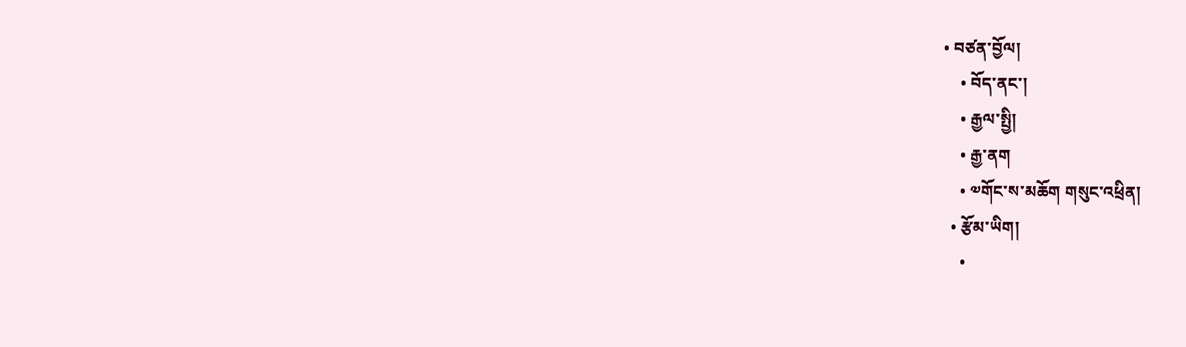• བཙན་བྱོལ།
    • བོད་ནང་།
    • རྒྱལ་སྤྱི།
    • རྒྱ་ནག
    • ༧གོང་ས་མཆོག གསུང་འཕྲིན།
  • རྩོམ་ཡིག།
    •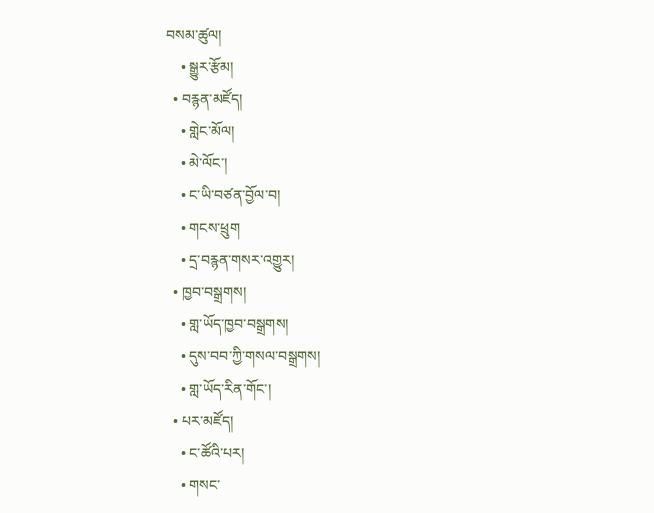བསམ་ཚུལ།
    • སྒྱུར་རྩོམ།
  • བརྙན་མཛོད།
    • གླེང་མོལ།
    • མེ་ལོང་།
    • ང་ཡི་བཙན་བྱོལ་བ།
    • གངས་ཕྲུག
    • དྲ་བརྙན་གསར་འགྱུར།
  • ཁྱབ་བསྒྲགས།
    • གླ་ཡོད་ཁྱབ་བསྒྲགས།
    • དུས་བབ་ཀྱི་གསལ་བསྒྲགས།
    • གླ་ཡོད་རིན་གོང་།
  • པར་མཛོད།
    • ང་ཚོའི་པར།
    • གསང་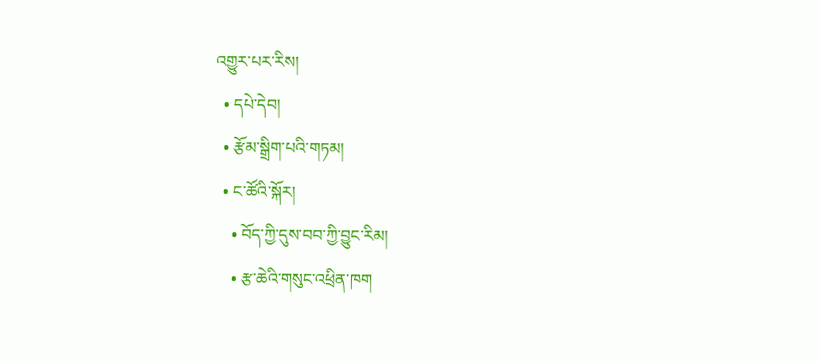འགྱུར་པར་རིས།
  • དཔེ་དེབ།
  • རྩོམ་སྒྲིག་པའི་གཏམ།
  • ང་ཚོའི་སྐོར།
    • བོད་ཀྱི་དུས་བབ་ཀྱི་བྱུང་རིམ།
    • རྩ་ཆེའི་གསུང་འཕྲིན་ཁག